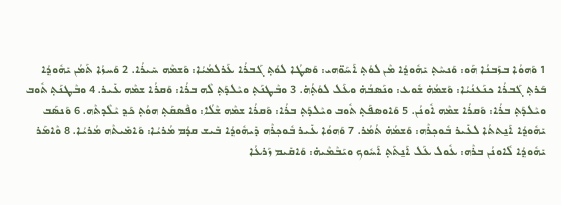1 ܘܰܗܘܳܐ ܒܙܰܒܢܳܐ ܗܰܘ: ܘܰܢܚܶܬ݂ ܝܺܗܽܘܕ݂ܳܐ ܡܶܢ ܠܘܳܬ݂ ܐܰܚܰܘ̈ܗܝ: ܘܰܣܛܳܐ ܠܘܳܬ݂ ܓܰܒܪܳܐ ܥܰܪܠܡܳܝܳܐ: ܘܰܫܡܶܗ ܚܺܝܪܳܐ. 2 ܘܰܚܙܳܐ ܬܰܡܳܢ ܝܺܗܽܘܕ݂ܳܐ ܒܰܪܬ݂ ܓܰܒܪܳܐ ܟܢܰܥܢܳܝܳܐ: ܘܰܫܡܳܗ̇ ܫܽܘܥ: ܘܢܰܣܒܳܗ̇ ܘܥܰܠ ܠܘܳܬ݂ܳܗ̇. 3 ܘܒܶܛܢܰܬ݂ ܘܝܶܠܕܰܬ݂ ܠܶܗ ܒܪܳܐ: ܘܰܩܪܳܐ ܫܡܶܗ ܥܺܝܪ. 4 ܘܒܶܛܢܰܬ݂ ܬܽܘܒ ܘܝܶܠܕܰܬ݂ ܒܪܳܐ: ܘܰܩܪܳܐ ܫܡܶܗ ܐܽܘܢܳܢ. 5 ܘܰܐܘܣܦܰܬ݂ ܬܽܘܒ ܘܝܶܠܕܰܬ݂ ܒܪܳܐ: ܘܰܩܪܳܐ ܫܡܶܗ ܫܶܠܳܐ: ܘܦܶܣܩܰܬ݂ ܗܘܳܬ݂ ܟܰܕ݂ ܝܶܠܶܕܬܶܗ. 6 ܘܰܢܣܰܒ ܝܺܗܽܘܕ݂ܳܐ ܐܰܢ̱ܬܬܳܐ ܠܥܺܝܪ ܒܽܘܟ݂ܪܶܗ: ܘܰܫܡܳܗ̇ ܬܳܡܳܪ. 7 ܘܰܗܘܳܐ ܥܺܝܪ ܒܽܘܟ݂ܪܶܗ ܕܺܝܗܽܘܕ݂ܳܐ ܒܺܝܫ ܩܕܳܡ ܡܳܪܝܳܐ: ܘܰܐܡܺܝܬܶܗ ܡܳܪܝܳܐ. 8 ܘܶܐܡܰܪ ܝܺܗܽܘܕ݂ܳܐ ܠܽܐܘܢܳܢ ܒܪܶܗ: ܥܽܘܠ ܥܰܠ ܐܰܢ̱ܬܰܬ݂ ܐܰܚܽܘܟ ܘܝܰܒܶܡܶܝܗ̇: ܘܰܐܩܺܝܡ ܙܰܪܥܳܐ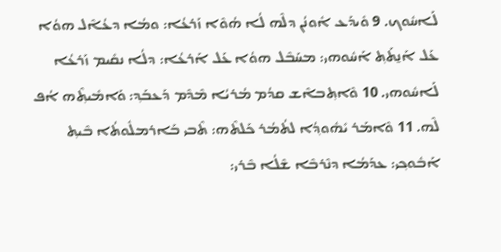ܠܰܐܚܽܘܟ. 9 ܘܺܝܕܰܥ ܐܽܘܢܳܢ ܕܠܶܗ ܠܳܐ ܗܳܘܶܐ ܙܰܪܥܳܐ: ܘܡܳܐ ܕܥܳܐܶܠ ܗܘܳܐ ܥܰܠ ܐܰܢ̱ܬܰܬ݂ ܐܰܚܽܘܗܝ: ܡܚܰܒܶܠ ܗܘܳܐ ܥܰܠ ܐܰܪܥܳܐ: ܕܠܳܐ ܢܩܺܝܡ ܙܰܪܥܳܐ ܠܰܐܚܽܘܗܝ. 10 ܘܶܐܬ݂ܒܐܶܫ ܩܕܳܡ ܡܳܪܝܳܐ ܡܶܕܶܡ ܕܰܥܒܰܕ݂: ܘܰܐܡܺܝܬ݂ܶܗ ܐܳܦ ܠܶܗ. 11 ܘܶܐܡܰܪ ܝܺܗܽܘܕ݂ܳܐ ܠܬܳܡܳܪ ܟܰܠܬܶܗ: ܬܶܒܝ ܒܰܐܪܡܠܽܘܬܳܐ ܒܶܝܬ݂ ܐܰܒܽܘܟ݂ܝ: ܥܕܰܡܳܐ ܕܢܶܪܒܶܐ ܫܶܠܳܐ ܒܶܪܝ: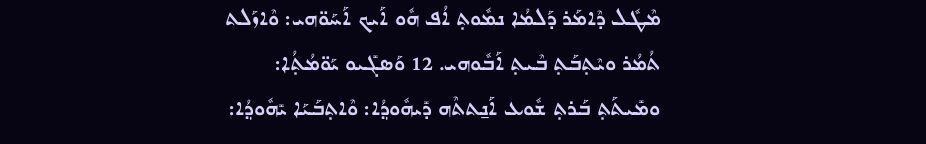ܡܶܛܽܠ ܕܶܐܡܰܪ ܕܰܠܡܳܐ ܢܡܽܘܬ݂ ܐܳܦ ܗܽܘ ܐܰܝܟ ܐܰܚܰܘ̈ܗܝ: ܘܶܐܙܰܠܬ ܬܳܡܳܪ ܘܝܶܬ݂ܒܰܬ݂ ܒܶܝܬ݂ ܐܰܒܽܘܗܝ. 12 ܘܰܣܓܺܝܘ ܝܰܘ̈ܡܳܬ݂ܳܐ: ܘܡܺܝܬܰܬ݂ ܒܰܪܬ݂ ܫܽܘܥ ܐܰܢ̱ܬܬܶܗ ܕܺܝܗܽܘܕ݂ܳܐ: ܘܶܐܬ݂ܒܰܝܰܐ ܝܺܗܽܘܕ݂ܳܐ: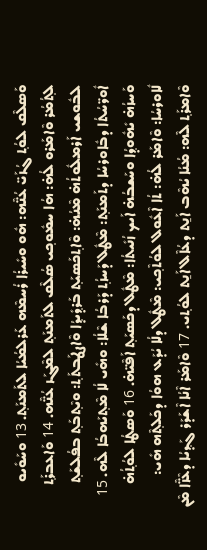ܘܰܣܠܶܩ ܠܘܳܬ݂ ܓܳܙܰܝ̈ ܥܳܢ̈ܶܗ: ܗܽܘ ܘܚܺܝܪܳܐ ܪܳܚܡܶܗ ܥܰܪܠܡܳܝܳܐ ܠܬܰܡܢܰܬ݂. 13 ܘܚܰܘܺܝܘ ܠܬ݂ܳܡܳܪ ܘܶܐܡܰܪܘ ܠܳܗ̇: ܗܳܐ ܚܡܽܘܟ݂ܝ ܣܳܠܶܩ ܠܬܰܡܢܰܬ݂ ܠܡܶܓܰܙ ܥܳܢ̈ܶܗ. 14 ܘܰܐܥܒܪܰܬ݂ ܠܒܽܘܫܝ ܐܰܪܡܠܽܘܬܳܗ̇ ܡܶܢܳܗ̇: ܘܶܐܬ݂ܟܰܣܝܰܬ݂ ܒܰܪܕ݂ܺܝܕ݂ܳܐ ܘܶܐܨܛܰܒܬܰܬ݂: ܘܝܶܬ݂ܒܰܬ݂ ܒܦܳܠܫܰܬ݂ ܐܽܘܖ̈ܚܳܬܳܐ ܕܒܽܐܘܪܚܳܐ ܕܬܰܡܢܰܬ݂: ܡܶܛܽܠ ܕܰܚܙܳܬ݂ ܕܰܪܒܳܐ ܫܶܠܳܐ: ܘܗܺܝ ܠܳܐ ܡܶܬ݂ܝܰܗܒܳܐ ܠܶܗ. 15 ܘܰܚܙܳܗ̇ ܝܺܗܽܘܕ݂ܳܐ ܘܚܰܫܒܳܗ̇ ܐܰܝܟ ܙܳܢܺܝܬܳܐ: ܡܶܛܽܠ ܕܟܰܣܝܰܬ݂ ܐܰܦܶܝ̈ܗ̇. 16 ܘܰܣܛܳܐ ܠܘܳܬ݂ܳܗ̇ ܠܽܐܘܪܚܳܐ: ܘܶܐܡܰܪ ܠܳܗ̇: ܬܳܐ ܐܶܥܽܘܠ ܠܘܳܬܶܟ݂ܝ: ܡܶܛܽܠ ܕܠܳܐ ܝܳܕܰܥ ܗܘܳܐ ܕܟܰܠܬ݂ܶܗ ܗܺܝ: ܘܶܐܡܪܰܬ݂ ܠܶܗ: ܡܳܢܳܐ ܝܳܗܶܒ ܐܰܢ̱ܬ ܕܥܳܐܶܠ ܐܰܢ̱ܬ ܠܘܳܬ݂ܝ. 17 ܘܶܐܡܰܪ ܐܶܢܳܐ ܐܶܫܰܕܰܪ ܓܰܕ݂ܝܳܐ ܕܥܶܙ̈ܶܐ ܡܶܢ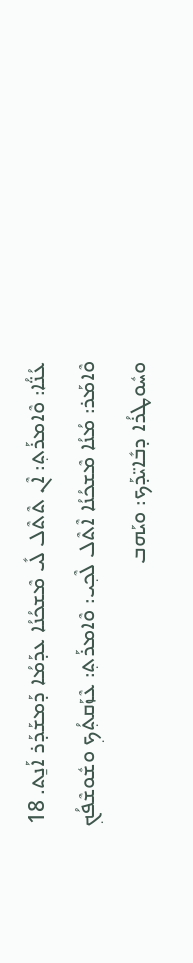ܥܳܢ̈ܳܐ: ܘܶܐܡܪܰܬ݂: ܐܶܢ ܬܶܬܶܠ ܠܺܝ ܡܶܫܟܳܢܳܐ ܥܕܰܡܳܐ ܕܰܡܫܰܕܰܪ ܐܰܢ̱ܬ. 18 ܘܶܐܡܰܪ: ܡܳܢܳܐ ܡܶܫܟܳܢܳܐ ܐܶܬܶܠ ܠܶܟ݂ܝ: ܘܶܐܡܪܰܬ݂: ܥܶܙܰܩܬ݂ܳܟ݂ ܘܫܽܘܫܶܦܳܟ݂ ܘܚܽܘܛܪܳܐ ܕܒܺܐܝ̈ܕܰܟ: ܘܝܰܗܒ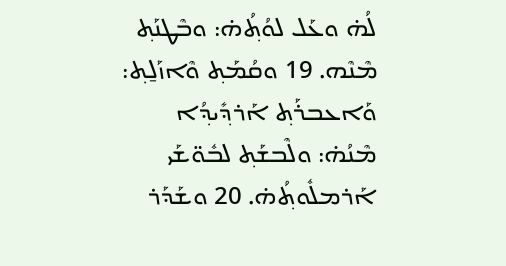ܠܳܗ̇ ܘܥܰܠ ܠܘܳܬ݂ܳܗ̇: ܘܒܶܛܢܰܬ݂ ܡܶܢܶܗ. 19 ܘܩܳܡܰܬ݂ ܘܶܐܙܰܠ̱ܬ݂: ܘܰܐܥܒܪܰܬ݂ ܐܰܪܕ݂ܺܝܕ݂ܳܐ ܡܶܢܳܗ̇: ܘܠܶܒܫܰܬ݂ ܠܒܽܘ̈ܫܰܝ ܐܰܪܡܠܽܘܬ݂ܳܗ̇. 20 ܘܫܰܕܰܪ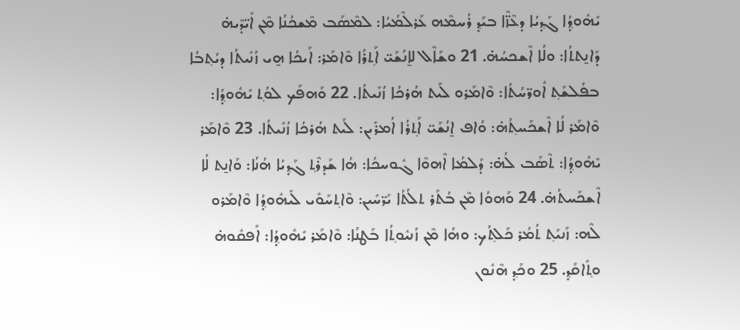ܝܺܗܽܘܕ݂ܳܐ ܓܰܕ݂ܝܳܐ ܕܥܶܙ̈ܶܐ ܒܝܰܕ݂ ܪܳܚܡܶܗ ܥܰܪܠܶܡܳܝܳܐ: ܠܡܶܣܰܒ ܡܶܫܟܳܢܳܐ ܡܶܢ ܐܺܝ̈ܕܶܝܗ̇ ܕܰܐܢ̱ܬܬܳܐ: ܘܠܳܐ ܐܶܫܟܚܳܗ̇. 21 ܘܫܰܐܶܠ ܠܐ̱ܢܳܫܰܝ̈ ܐܰܬ݂ܪܳܐ ܘܶܐܡܰܪ: ܐܰܝܟܳܐ ܗ̱ܝ ܙܳܢܺܝܬܳܐ ܕܝܳܬ݂ܒܳܐ ܒܦܳܠܫܰܬ݂ ܐܽܘܖ̈ܚܳܬܳܐ: ܘܶܐܡܰܪܘ ܠܰܝܬ ܗܳܪܟܳܐ ܙܳܢܺܝܬܳܐ. 22 ܘܰܗܦܰܟ ܠܘܳܬ݂ ܝܺܗܽܘܕ݂ܳܐ: ܘܶܐܡܰܪ ܠܳܐ ܐܶܫܟܰܚܬ݂ܳܗ̇: ܘܳܐܦ ܐ̱ܢܳܫܰܝ̈ ܐܰܬ݂ܪܳܐ ܐܳܡܪܺܝܢ: ܠܰܝܬ ܗܳܪܟܳܐ ܙܳܢܺܝܬܳܐ. 23 ܘܶܐܡܰܪ ܝܺܗܽܘܕ݂ܳܐ: ܬܶܣܰܒ ܠܳܗ̇: ܕܰܠܡܳܐ ܐܶܗܘܶܐ ܓܽܘܚܟܳܐ: ܗܳܐ ܫܰܕܪܶܬ݂ ܓܰܕ݂ܝܳܐ ܗܳܢܳܐ: ܘܰܐܢ̱ܬ ܠܳܐ ܐܶܫܟܰܚܬܳܗ̇. 24 ܘܰܗܘܳܐ ܡܶܢ ܒܳܬܰܪ ܬܠܳܬܳܐ ܝܰܖ̈ܚܺܝܢ: ܘܶܐܬ݂ܚܰܘܺܝ ܠܺܝܗܽܘܕ݂ܳܐ ܘܶܐܡܰܪܘ ܠܶܗ: ܙܰܢܝܰܬ݂ ܬܳܡܳܪ ܟܰܠܬ݂ܳܟ: ܘܗܳܐ ܡܶܢ ܙܳܢܝܽܘܬ݂ܳܐ ܒܰܛܢܳܐ: ܘܶܐܡܰܪ ܝܺܗܽܘܕ݂ܳܐ: ܐܰܦܩܽܘܗ̇ ܘܬ݂ܺܐܩܰܕ݂. 25 ܘܟܰܕ݂ ܗܶܢܽܘܢ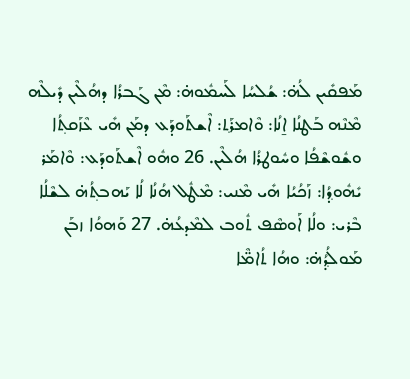ܡܰܦܩܺܝܢ ܠܳܗ̇: ܫܳܠܚܳܐ ܠܰܚܡܽܘܗ̇: ܡܶܢ ܓܰܒܪܳܐ ܕܗܳܠܶܝܢ ܕܺܝܠܶܗ ܡܶܢܶܗ ܒܰܛܢܳܐ ܐ̱ܢܳܐ: ܘܶܐܡܪܰܬ݂: ܐܶܫܬܰܘܕܰܥ ܕܡܰܢ ܗܺܝ ܥܶܙܰܩܬ݂ܳܐ ܘܫܽܘܫܶܦܳܐ ܘܚܽܘܛܪܳܐ ܗܳܠܶܝܢ. 26 ܘܗܽܘ ܐܶܫܬܰܘܕܰܥ: ܘܶܐܡܰܪ ܝܺܗܽܘܕ݂ܳܐ: ܙܰܟܳܝܳܐ ܗܺܝ ܡܶܢܝ: ܡܶܛܽܠ ܗܳܢܳܐ ܠܳܐ ܝܰܗܒܬ݂ܳܗ̇ ܠܫܶܠܳܐ ܒܶܪܝ: ܘܠܳܐ ܐܰܘܣܶܦ ܬܽܘܒ ܠܡܶܕܥܳܗ̇. 27 ܘܰܗܘܳܐ ܙܒܰܢ ܡܰܘܠܳܕ݂ܳܗ̇: ܘܗܳܐ ܬܳܐܡ̈ܶܐ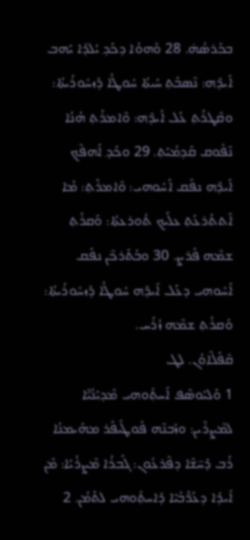ܒܟܰܪܣܳܗ̇. 28 ܘܰܗܘܳܐ ܕܟܰܕ݂ ܝܳܠܕܳܐ ܝܰܗܒ ܐܺܝܕ݂ܶܗ: ܢܶܣܒܰܬ݂ ܚܰܝܬܳܐ ܚܽܘܛܳܐ ܕܰܙܚܽܘܪܺܝܬܳܐ: ܘܩܶܛܪܰܬ݂ ܥܰܠ ܐܺܝܕ݂ܶܗ: ܘܶܐܡܪܰܬ݂ ܗܳܢܳܐ ܢܶܦܽܘܩ ܩܰܕ݂ܡܳܝܰܬ݂. 29 ܘܟܰܕ݂ ܐܰܗܦܶܟ ܐܺܝܕ݂ܶܗ ܢܦܰܩ ܐܰܚܽܘܗܝ: ܘܶܐܡܪܰܬ݂: ܡܳܐ ܐܶܬܬܰܪܥܰܬ݂ ܥܠܰܝܟ ܬܽܘܪܥܬܳܐ: ܘܰܩܪܳܬ݂ ܫܡܶܗ ܦܰܪܨ. 30 ܘܒܳܬܰܪܟܶܢ ܢܦܰܩ ܐܰܚܽܘܗܝ ܕܥܰܠ ܐܺܝܕ݂ܶܗ ܚܽܘܛܳܐ ܕܰܙܚܽܘܪܺܝܬܳܐ: ܘܰܩܪܳܬ݂ ܫܡܶܗ ܙܳܪܰܚ.
ܩܶܦܰܠܶܐܘܳܢ. ܠܛ
1 ܘܰܠܝܰܘܣܶܦ ܐܰܚܬ݂ܽܘܗܝ ܡܶܕ݂ܝܰܢܳܝ̈ܶܐ ܠܡܶܨܪܶܝܢ: ܘܙܰܒܢܶܗ ܦܽܘܛܺܝܦܰܪ ܡܗܰܝܡܢܳܐ ܪܰܒ ܕܰܚ̈ܫܶܐ ܕܦܶܪܥܽܘܢ: ܓܰܒܪܳܐ ܡܶܨܪܳܝܳܐ: ܡܶܢ ܐܺܝܕܳܐ ܕܥܰܖ̈ܰܒܳܝܶܐ ܕܰܐܚܬ݂ܽܘܗܝ ܠܬܰܡܳܢ. 2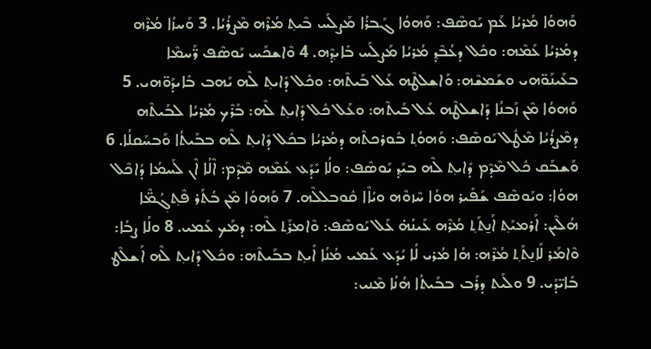ܘܰܗܘܳܐ ܡܳܪܝܳܐ ܥܰܡ ܝܰܘܣܶܦ: ܘܰܗܘܳܐ ܓܰܒܪܳܐ ܡܰܨܠܰܚ ܒܶܝܬ݂ ܡܳܪܶܗ ܡܶܨܪܳܝܳܐ. 3 ܘܰܚܙܳܐ ܡܳܪܶܗ ܕܡܳܪܝܳܐ ܥܰܡܶܗ: ܘܟܽܠ ܕܥܳܒܶܕ݂ ܡܳܪܝܳܐ ܡܰܨܠܰܚ ܒܺܐܝܕ݂ܶܗ. 4 ܘܶܐܫܟܰܚ ܝܰܘܣܶܦ ܖ̈ܰܚܡܶܐ ܒܥܰܝܢܰܘ̈ܗܝ ܘܫܰܡܫܶܗ: ܘܰܐܫܠܛܶܗ ܥܰܠ ܒܰܝܬܶܗ: ܘܟܽܠ ܕܺܐܝܬ݂ ܠܶܗ ܝܰܗܒ ܒܺܐܝܕܰܘ̈ܗܝ. 5 ܘܰܗܘܳܐ ܡܶܢ ܙܰܒܢܳܐ ܕܰܐܫܠܛܶܗ ܥܰܠ ܒܰܝܬܶܗ: ܘܥܰܠ ܟܽܠ ܕܺܐܝܬ݂ ܠܶܗ: ܒܰܪܶܟ ܡܳܪܝܳܐ ܠܒܰܝܬܶܗ ܕܡܶܨܪܳܝܳܐ ܡܶܛܽܠ ܝܰܘܣܶܦ: ܘܰܗܘܳܬ݂ ܒܽܘܪܟܬܶܗ ܕܡܳܪܝܳܐ ܒܟܽܠ ܕܺܐܝܬ݂ ܠܶܗ ܒܒܰܝܬܳܐ ܘܰܒܚܰܩܠܳܐ. 6 ܘܰܫܒܰܩ ܟܽܠ ܡܶܕܶܡ ܕܺܐܝܬ݂ ܠܶܗ ܒܝܰܕ݂ ܝܰܘܣܶܦ: ܘܠܳܐ ܝܺܕܰܥ ܥܰܡܶܗ ܡܶܕܶܡ: ܐܶܠܳܐ ܐܶܢ ܠܰܚܡܳܐ ܕܳܐܟܶܠ ܗܘܳܐ: ܘܝܰܘܣܶܦ ܫܰܦܺܝܪ ܗܘܳܐ ܚܶܙܘܶܗ ܘܝܳܐܶܐ ܩܽܘܒܠܠܶܗ. 7 ܘܰܗܘܳܐ ܡܶܢ ܒܳܬܰܪ ܦܶܬ݂ܓ݂ܳܡ̈ܶܐ ܗܳܠܶܝܢ: ܐܰܪܡܝܰܬ݂ ܐܰܢ̱ܬܰܬ݂ ܡܳܪܶܗ ܥܰܝܢܳܗ̇ ܥܰܠ ܝܰܘܣܶܦ: ܘܶܐܡܪܰܬ݂ ܠܶܗ: ܕܡܰܟ ܥܰܡܝ. 8 ܘܠܳܐ ܨܒܳܐ: ܘܶܐܡܰܪ ܠܰܐܢ̱ܬܰܬ݂ ܡܳܪܶܗ: ܗܳܐ ܡܳܪܝ ܠܳܐ ܝܳܕܰܥ ܥܰܡܝ ܡܳܢܳܐ ܐܺܝܬ݂ ܒܒܰܝܬܶܗ: ܘܟܽܠ ܕܺܐܝܬ݂ ܠܶܗ ܐܰܫܠܶܛ ܒܺܐܝ̈ܕܰܝ. 9 ܘܠܰܝܬ ܕܪܰܒ ܒܒܰܝܬܳܐ ܗܳܢܳܐ ܡܶܢܝ: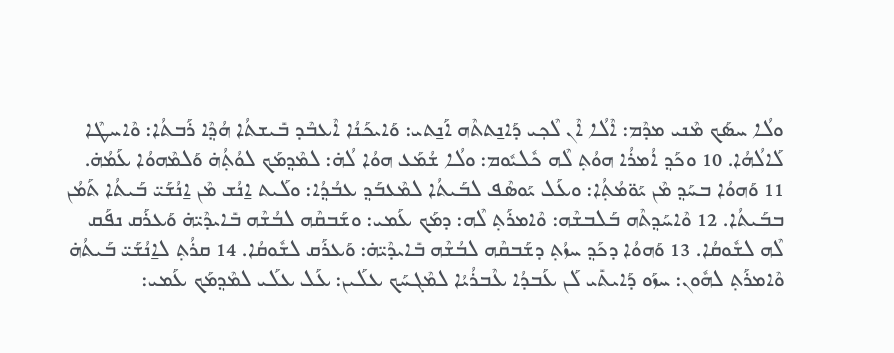ܘܠܳܐ ܚܣܰܟ ܡܶܢܝ ܡܕܶܡ: ܐܶܠܳܐ ܐܶܢ ܠܶܟ݂ܝ ܕܰܐܢ̱ܬܬܶܗ ܐܰܢ̱ܬܝ: ܘܰܐܝܟܰܢܳܐ ܐܶܥܒܶܕ ܒܺܝܫܬܳܐ ܗܳܕ݂ܶܐ ܪܰܒܬܳܐ: ܘܶܐܚܛܶܐ ܠܰܐܠܳܗܳܐ. 10 ܘܟܰܕ݂ ܐܳܡܪܳܐ ܗܘܳܬ݂ ܠܶܗ ܟܽܠܝܽܘܡ: ܘܠܳܐ ܫܳܡܰܥ ܗܘܳܐ ܠܳܗ̇: ܠܡܶܕ݂ܡܰܟ ܠܘܳܬ݂ܳܗ̇ ܘܰܠܡܶܗܘܳܐ ܥܰܡܳܗ̇. 11 ܘܰܗܘܳܐ ܒܚܰܕ݂ ܡܶܢ ܝܰܘ̈ܡܳܬ݂ܳܐ: ܘܥܰܠ ܝܰܘܣܶܦ ܠܒܰܝܬܳܐ ܠܡܶܥܒܰܕ݂ ܥܒܳܕ݂ܳܐ: ܘܠܰܝܬ ܐ̱ܢܳܫ ܡܶܢ ܐ̱ܢܳܫܰܝ̈ ܒܰܝܬܳܐ ܬܰܡܳܢ ܒܒܰܝܬܳܐ. 12 ܘܶܐܚܰܕ݂ܬܶܗ ܒܰܠܒܫܶܗ: ܘܶܐܡܪܰܬ݂ ܠܶܗ: ܕܡܰܟ ܥܰܡܝ: ܘܫܰܒܩܶܗ ܠܒܳܫܶܗ ܒܺܐܝܕܶܝ̈ܗ̇ ܘܰܥܪܰܩ ܢܦܰܩ ܠܶܗ ܠܫܽܘܩܳܐ. 13 ܘܰܗܘܳܐ ܕܟܰܕ݂ ܚܙܳܬ݂ ܕܫܰܒܩܶܗ ܠܒܳܫܶܗ ܒܺܐܝܕܶܝ̈ܗ̇: ܘܰܥܪܰܩ ܠܫܽܘܩܳܐ. 14 ܩܪܳܬ݂ ܠܐ̱ܢܳܫܰܝ̈ ܒܰܝܬܳܗ̇ ܘܶܐܡܪܰܬ݂ ܠܗܽܘܢ: ܚܙܰܘ ܕܰܐܝܬܺܝ ܠܰܢ ܥܰܒܕܳܐ ܥܶܒܪܳܝܳܐ ܠܡܶܓܚܰܟ ܥܠܰܝܢ: ܥܰܠ ܥܠܰܝ ܠܡܶܕ݂ܡܰܟ ܥܰܡܝ: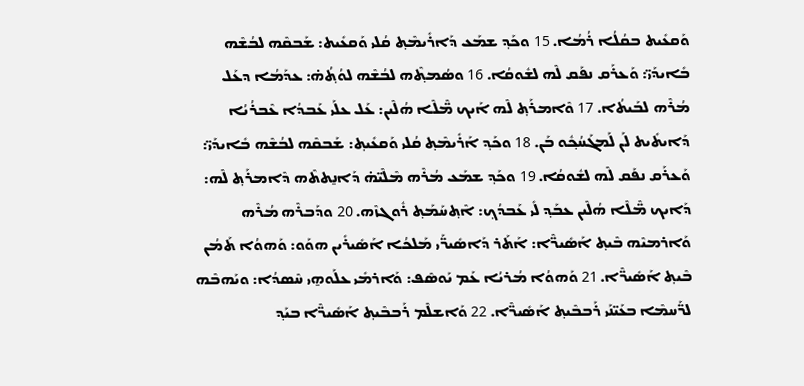ܘܰܩܥܺܝܬ ܒܩܳܠܳܐ ܪܳܡܳܐ. 15 ܘܟܰܕ݂ ܫܡܰܥ ܕܰܐܪܺܝܡܶܬ݂ ܩܳܠܝ ܘܰܩܥܺܝܬ: ܫܰܒܩܶܗ ܠܒܳܫܶܗ ܒܺܐܝܕܰܝ̈: ܘܰܥܪܰܩ ܢܦܰܩ ܠܶܗ ܠܫܽܘܩܳܐ. 16 ܘܣܳܡܬ݂ܶܗ ܠܒܳܫܶܗ ܠܘܳܬ݂ܳܗ̇: ܥܕܰܡܳܐ ܕܥܰܠ ܡܳܪܶܗ ܠܒܰܝܬܳܐ. 17 ܘܶܐܡܪܰܬ݂ ܠܶܗ ܐܰܝܟ ܡ̈ܶܠܶܐ ܗܳܠܶܝܢ: ܥܰܠ ܥܠܰܝ ܥܰܒܕܳܐ ܥܶܒܪܳܝܳܐ ܕܰܐܝܬܺܝܬ ܠܰܢ ܠܰܡܓܰܚܳܟ݂ܽܘ ܒܰܢ. 18 ܘܟܰܕ݂ ܐܰܪܺܝܡܶܬ݂ ܩܳܠܝ ܘܰܩܥܺܝܬ݂: ܫܰܒܩܶܗ ܠܒܳܫܶܗ ܒܺܐܝܕܰܝ̈: ܘܰܥܪܰܩ ܢܦܰܩ ܠܶܗ ܠܫܽܘܩܳܐ. 19 ܘܟܰܕ݂ ܫܡܰܥ ܡܳܪܶܗ ܡܶܠܶܝ̈ܗ̇ ܕܰܐܢ̱ܬܬܶܗ ܕܶܐܡܪܰܬ݂ ܠܶܗ: ܕܰܐܝܟ ܡ̈ܶܠܶܐ ܗܳܠܶܝܢ ܥܒܰܕ݂ ܠܺܝ ܥܰܒܕܳܟ݂: ܐܶܬ݂ܚܰܡܰܬ݂ ܪܽܘܓܙܶܗ. 20 ܘܕܰܒܪܶܗ ܡܳܪܶܗ ܘܰܐܪܡܝܶܗ ܒܶܝܬ݂ ܐܰܣܺܝܖ̈ܶܐ: ܐܰܬܰܪ ܕܰܐܣܺܝܖ̈ܰܝ ܡܰܠܟܳܐ ܐܰܣܺܝܪܺܝܢ ܗܘܰܘ: ܘܰܗܘܳܐ ܬܰܡܳܢ ܒܶܝܬ݂ ܐܰܣܺܝܖ̈ܶܐ. 21 ܘܰܗܘܳܐ ܡܳܪܝܳܐ ܥܰܡ ܝܰܘܣܶܦ: ܘܰܐܪܡܺܝ ܥܠܰܘܗ̱ܝ ܚܶܣܕܳܐ: ܘܝܰܗܒܶܗ ܠܖ̈ܰܚܡܶܐ ܒܥܰܝ̈ܢܰܝ ܪܰܒܒܶܝܬ݂ ܐܰܣܺܝܖ̈ܶܐ. 22 ܘܰܐܫܠܶܡ ܪܰܒܒܶܝܬ݂ ܐܰܣܺܝܖ̈ܶܐ ܒܝܰܕ݂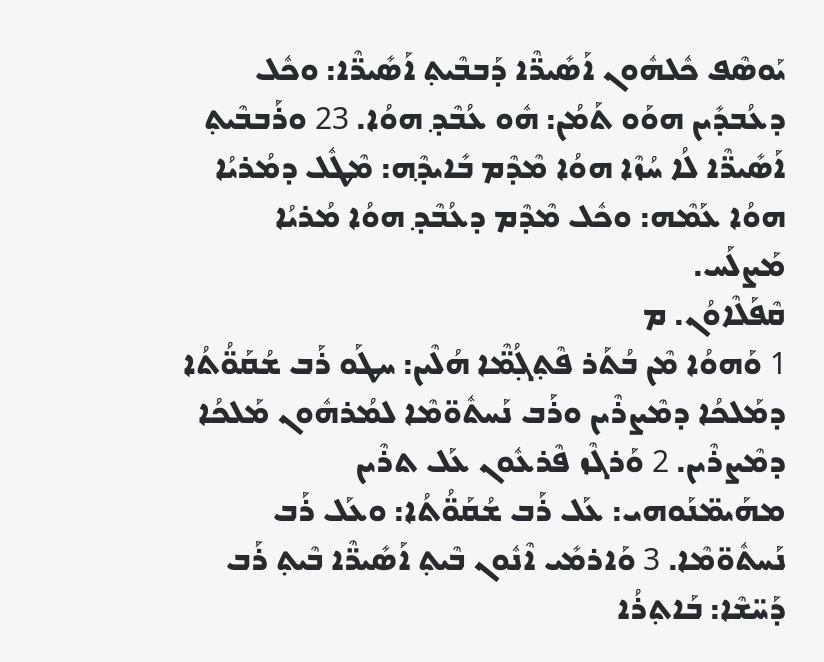ܝܰܘܣܶܦ ܟܽܠܗܽܘܢ ܐܰܣܺܝܖ̈ܶܐ ܕܰܒܒܶܝܬ݂ ܐܰܣܺܝܖ̈ܶܐ: ܘܟܽܠ ܕܥܳܒܕܺܝܢ ܗܘܰܘ ܬܰܡܳܢ: ܗܽܘ ܥܳܒܶܕ݂ ܗܘܳܐ. 23 ܘܪܰܒܒܶܝܬ݂ ܐܰܣܺܝܖ̈ܶܐ ܠܳܐ ܚܳܙܶܐ ܗܘܳܐ ܡܶܕܶܡ ܒܺܐܝܕ݂ܶܗ: ܡܶܛܽܠ ܕܡܳܪܝܳܐ ܗܘܳܐ ܥܰܡܶܗ: ܘܟܽܠ ܡܶܕܶܡ ܕܥܳܒܶܕ݂ ܗܘܳܐ ܡܳܪܝܳܐ ܡܰܨܠܰܚ.
ܩܶܦܰܠܶܐܘܳܢ. ܡ
1 ܘܰܗܘܳܐ ܡܶܢ ܒܳܬܰܪ ܦܶܬ݂ܓ݂ܳܡ̈ܶܐ ܗܳܠܶܝܢ: ܚܛܰܘ ܪܰܒ ܫܳܩܰܘ̈ܳܬܳܐ ܕܡܰܠܟܳܐ ܕܡܶܨܪܶܝܢ ܘܪܰܒ ܢܰܚܬܽܘ̈ܡܶܐ ܠܡܳܪܗܽܘܢ ܡܰܠܟܳܐ ܕܡܶܨܪܶܝܢ. 2 ܘܰܪܓܶܙ ܦܶܪܥܽܘܢ ܥܰܠ ܬܪܶܝܢ ܡܗܰܝܡ̈ܢܰܘܗܝ: ܥܰܠ ܪܰܒ ܫܳܩܰܘ̈ܳܬܳܐ: ܘܥܰܠ ܪܰܒ ܢܰܚܬܽܘ̈ܡܶܐ. 3 ܘܰܐܪܡܺܝ ܐܶܢܽܘܢ ܒܶܝܬ݂ ܐܰܣܺܝܖ̈ܶܐ ܒܶܝܬ݂ ܪܰܒ ܕܰܚ̈ܫܶܐ: ܒܰܐܬ݂ܪܳܐ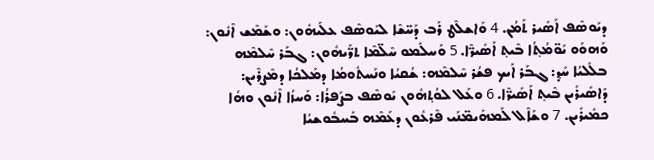ܕܝܰܘܣܶܦ ܐܰܣܺܝܪ ܬܰܡܳܢ. 4 ܘܰܐܫܠܶܛ ܪܰܒ ܕܰܚ̈ܫܶܐ ܠܝܰܘܣܶܦ ܥܠܰܝܗܽܘܢ: ܘܫܰܡܶܫ ܐܶܢܽܘܢ: ܘܰܗܘܰܘ ܝܰܘ̈ܡܳܬ݂ܳܐ ܒܶܝܬ݂ ܐܰܣܺܝܖ̈ܶܐ. 5 ܘܰܚܠܰܡܘ ܚܶܠ̈ܡܶܐ ܬܖ̈ܰܝܗܽܘܢ: ܓܒܰܪ ܚܶܠܡܶܗ ܒܠܺܠܝܳܐ ܚܰܕ݂: ܓܒܰܪ ܐܰܝܟ ܦܫܳܪ ܚܶܠܡܶܗ: ܫܳܩܝܳܐ ܘܢܰܚܬܽܘܡܳܐ ܕܡܰܠܟܳܐ ܕܡܶܨܪܶܝܢ: ܕܰܐܣܺܝܪܺܝܢ ܒܶܝܬ݂ ܐܰܣܺܝܖ̈ܶܐ. 6 ܘܥܰܠ ܠܘܳܬ݂ܗܽܘܢ ܝܰܘܣܶܦ ܒܨܰܦܪܳܐ: ܘܰܚܙܳܐ ܐܶܢܽܘܢ ܘܗܳܐ ܟܡܺܝܪܺܝܢ. 7 ܘܫܰܐܶܠ ܠܰܡܗܰܝܡ̈ܢܰܝ ܦܶܪܥܽܘܢ ܕܥܰܡܶܗ ܒܰܚܒܽܘܫܝܳܐ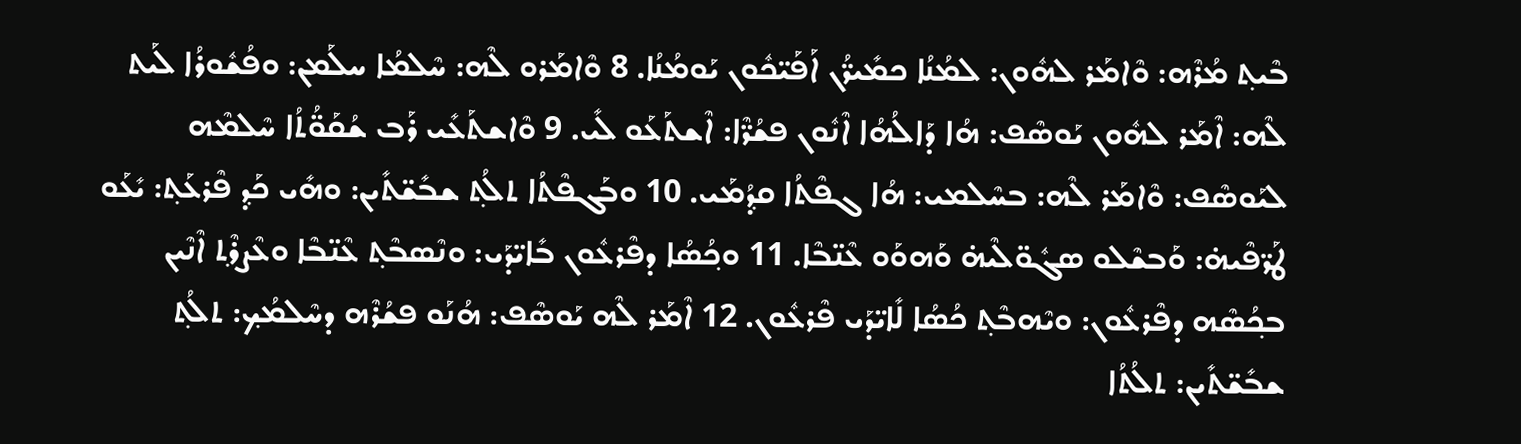ܒܶܝܬ݂ ܡܳܪܶܗ: ܘܶܐܡܰܪ ܠܗܽܘܢ: ܠܡܳܢܳܐ ܟܡܺܝܖ̈ܳܢ ܐܰܦܰܝ̈ܟܽܘܢ ܝܰܘܡܳܢܳܐ. 8 ܘܶܐܡܰܪܘ ܠܶܗ: ܚܶܠܡܳܐ ܚܠܰܡܢ: ܘܦܳܫܽܘܪܳܐ ܠܰܝܬ ܠܶܗ: ܐܶܡܰܪ ܠܗܽܘܢ ܝܰܘܣܶܦ: ܗܳܐ ܕܰܐ‌ܠܳܗܳܐ ܐܶܢܽܘܢ ܦܫܳܖ̈ܶܐ: ܐܶܫܬܰܥܰܘ ܠܺܝ. 9 ܘܶܐܫܬܰܥܺܝ ܪܰܒ ܫܳܩܰܘ̈ܳܬܳܐ ܚܶܠܡܶܗ ܠܝܰܘܣܶܦ: ܘܶܐܡܰܪ ܠܶܗ: ܒܚܶܠܡܝ: ܗܳܐ ܓܦܶܬܳܐ ܩܕ݂ܳܡܰܝ. 10 ܘܒܰܓܦܶܬܳܐ ܬܠܳܬ݂ ܫܒܺܫ̈ܬܺܝܢ: ܘܗܺܝ ܟܰܕ݂ ܦܶܪܥܰܬ݂: ܝܺܥܰܘ ܛܰܖ̈ܦܶܝܗ̇: ܘܰܒܫܶܠܘ ܣܓܽܘ̈ܠܶܝܗ̇ ܘܰܗܘܰܘ ܥܶܢ̈ܒܶܐ. 11 ܘܟ݂ܳܣܳܐ ܕܦܶܪܥܽܘܢ ܒܺܐܝ̈ܕܰܝ: ܘܢܶܣܒܶܬ݂ ܥܶܢ̈ܒܶܐ ܘܥܶܨܪܶܬ݂ ܐܶܢܶܝܢ ܒܟ݂ܳܣܶܗ ܕܦܶܪܥܽܘܢ: ܘܝܶܗܒܶܬ݂ ܟܳܣܳܐ ܠܺܐܝ̈ܕܰܝ ܦܶܪܥܽܘܢ. 12 ܐܶܡܰܪ ܠܶܗ ܝܰܘܣܶܦ: ܗܳܢܰܘ ܦܫܳܪܶܗ ܕܚܶܠܡܳܟ݂: ܬܠܳܬ݂ ܫܒܺܫ̈ܬܺܝܢ: ܬܠܳܬܳܐ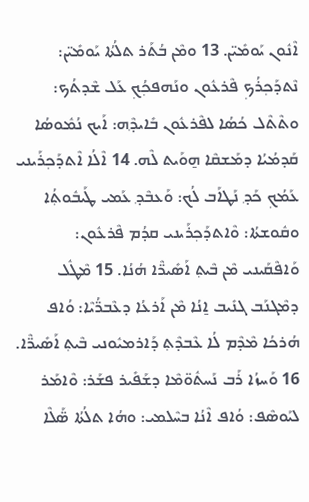ܐܶܢܽܘܢ ܝܰܘܡܺܝ̈ܢ. 13 ܘܡܶܢ ܒܳܬܰܪ ܬܠܳܬܳܐ ܝܰܘܡܺܝ̈ܢ: ܢܶܬܕܰܟ݂ܪܳܟ݂ ܦܶܪܥܽܘܢ ܘܢܰܗܦܟ݂ܳܟ݂ ܥܰܠ ܫܶܕܬܳܟ: ܘܬܶܬܶܠ ܟܳܣܳܐ ܠܦܶܪܥܽܘܢ ܒܺܐܝܕ݂ܶܗ: ܐܰܝܟ ܢܳܡܽܘܣܳܐ ܩܰܕܡܳܝܳܐ ܕܡܰܫܩܶܐ ܗ̱ܘܰܝܬ ܠܶܗ. 14 ܐܶܠܳܐ ܐܶܬܕܰܟ݂ܪܰܝܢܝ ܥܰܡܳܟ݂ ܟܰܕ݂ ܢܰܛܐܰܒ ܠܳܟ: ܘܰܥܒܶܕ݂ ܥܰܡܝ ܛܰܝܒܽܘܬ݂ܳܐ ܘܩܽܘܫܬܳܐ: ܘܶܐܬܕܰܟ݂ܪܰܝܢܝ ܩܕܳܡ ܦܶܪܥܽܘܢ: ܘܰܐܦܶܩܰܝܢܝ ܡܶܢ ܒܶܝܬ݂ ܐܰܣܺܝܖ̈ܶܐ ܗܳܢܳܐ. 15 ܡܶܛܽܠ ܕܡܶܓܢܰܒ ܓܢܺܝܒ ܐ̱ܢܳܐ ܡܶܢ ܐܰܪܥܳܐ ܕܥܶܒܖ̈ܳܝܶܐ: ܘܳܐܦ ܗܳܪܟܳܐ ܡܶܕܶܡ ܠܳܐ ܥܶܒܕܶܬ݂ ܕܰܐܪܡܝܽܘܢܝ ܒܶܝܬ݂ ܐܰܣܺܝܖ̈ܶܐ. 16 ܘܰܚܙܳܐ ܪܰܒ ܢܰܚܬܽܘ̈ܡܶܐ ܕܫܰܦܺܝܪ ܦܫܰܪ: ܘܶܐܡܰܪ ܠܝܰܘܣܶܦ: ܘܳܐܦ ܐܶܢܳܐ ܒܚܶܠܡܝ: ܘܗܳܐ ܬܠܳܬܳܐ ܣ̈ܰܠܶܐ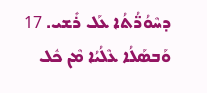ܕܚܶܘܳܖ̈ܳܬܳܐ ܥܰܠ ܪܺܫܝ. 17 ܘܰܒܣܰܠܳܐ ܥܶܠܳܝܳܐ ܡܶܢ ܟܽܠ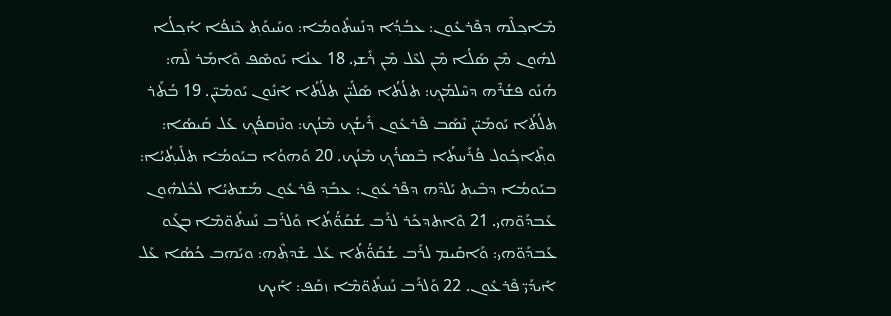ܡܶܐܟ݂ܠܶܗ ܕܦܶܪܥܽܘܢ: ܥܒܳܕ݂ܳܐ ܕܢܰܚܬܽܘܡܳܐ: ܘܚܰܝܘܰܬ݂ ܟܶܢܦܳܐ ܐܳܟ݂ܠܳܐ ܠܗܽܘܢ ܡܶܢ ܣܰܠܳܐ ܡܶܢ ܠܥܶܠ ܡܶܢ ܪܺܫܝ. 18 ܥܢܳܐ ܝܰܘܣܶܦ ܘܶܐܡܰܪ ܠܶܗ: ܗܳܢܰܘ ܦܫܳܪܶܗ ܕܚܶܠܡܳܟ݂: ܬܠܳܬܳܐ ܣܰܠܺܝ̈ܢ ܬܠܳܬܳܐ ܐܶܢܽܘܢ ܝܰܘܡܺܝ̈ܢ. 19 ܒܳܬܰܪ ܬܠܳܬܳܐ ܝܰܘܡܺܝ̈ܢ ܢܶܣܰܒ ܦܶܪܥܽܘܢ ܪܺܝܫܳܟ݂ ܡܶܢܳܟ: ܘܢܶܙܩܦܳܟ݂ ܥܰܠ ܩܰܝܣܳܐ: ܘܬ݂ܶܐܟ݂ܽܘܠ ܦܳܪܰܚܬܳܐ ܒܶܣܪܳܟ݂ ܡܶܢܳܟ. 20 ܘܰܗܘܳܐ ܒܝܰܘܡܳܐ ܬܠܺܝܬ݂ܳܝܳܐ: ܒܝܰܘܡܳܐ ܕܒܶܝܬ݂ ܝܰܠܕܶܗ ܕܦܶܪܥܽܘܢ: ܥܒܰܕ݂ ܦܶܪܥܽܘܢ ܡܰܫܬܝܳܐ ܠܟܽܠܗܽܘܢ ܥܰܒܕܰܘ̈ܗܝ. 21 ܘܶܐܬܕܟܰܪ ܠܪܰܒ ܫܳܩܰܘ̈ܳܬܳܐ ܘܰܠܪܰܒ ܢܰܚܬܽܘ̈ܡܶܐ ܒܓܰܘ ܥܰܒܕܰܘ̈ܗܝ: ܘܰܐܩܺܝܡ ܠܪܰܒ ܫܳܩܰܘ̈ܳܬܳܐ ܥܰܠ ܫܶܕܬ݂ܶܗ: ܘܝܰܗܒ ܟܳܣܳܐ ܥܰܠ ܐܺܝܕܰܝ̈ ܦܶܪܥܽܘܢ. 22 ܘܰܠܪܰܒ ܢܰܚܬܽܘ̈ܡܶܐ ܙܩܰܦ: ܐܰܝܟ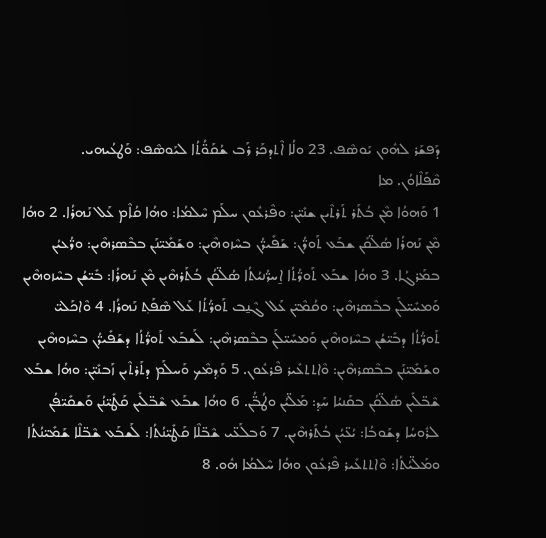ܕܰܦܫܰܪ ܠܗܽܘܢ ܝܰܘܣܶܦ. 23 ܘܠܳܐ ܐܶܬܕܟܰܪ ܪܰܒ ܫܳܩܰܘ̈ܳܬܳܐ ܠܝܰܘܣܶܦ: ܘܰܛܥܳܝܗܝ.
ܩܶܦܰܠܶܐܘܳܢ. ܡܐ
1 ܘܰܗܘܳܐ ܡܶܢ ܒܳܬܰܪ ܬܰܪܬܶܝܢ ܫܢܺܝ̈ܢ: ܘܦܶܪܥܽܘܢ ܚܠܰܡ ܚܶܠܡܳܐ: ܘܗܳܐ ܩܳܐܶܡ ܥܰܠ ܢܰܗܪܳܐ. 2 ܘܗܳܐ ܡܶܢ ܢܰܗܪܳܐ ܣܳܠ̈ܩܰܢ ܫܒܰܥ ܬܰܘܖ̈ܳܢ: ܫܰܦܺܝܖ̈ܳܢ ܒܚܶܙܘܗܶܝܢ: ܘܫܰܡܺܝ̈ܢܰܢ ܒܒܶܣܪܗܶܝܢ: ܘܖ̈ܳܥܝܳܢ ܒܡܰܪܓܳܐ. 3 ܘܗܳܐ ܫܒܰܥ ܬܰܘܖ̈ܳܬܳܐ ܐ̱ܚܖ̈ܳܢܝܳܬܳܐ ܣܳܠ̈ܩܳܢ ܒܳܬܰܪܗܶܝܢ ܡܶܢ ܢܰܗܪܳܐ: ܒܺܝ̈ܫܳܢ ܒܚܶܙܘܗܶܝܢ ܘܰܡܚܺܝ̈ܠܰܢ ܒܒܶܣܪܗܶܝܢ: ܘܩܳܡܶܝ̈ܢ ܥܰܠ ܓܶܢ̱ܒ ܬܰܘܖ̈ܳܬܳܐ ܥܰܠ ܣܶܦܰܬ݂ ܢܰܗܪܳܐ. 4 ܘܶܐܟܰܠܝ̈ ܬܰܘܖ̈ܳܬܳܐ ܕܒܺܝ̈ܫܳܢ ܒܚܶܙܘܗܶܝܢ ܘܰܡܚܺܝ̈ܠܰܢ ܒܒܶܣܪܗܶܝܢ: ܠܰܫܒܰܥ ܬܰܘܖ̈ܳܬܳܐ ܕܫܰܦܺܝܖ̈ܳܢ ܒܚܶܙܘܗܶܝܢ ܘܫܰܡܺܝ̈ܢܰܢ ܒܒܶܣܪܗܶܝܢ: ܘܶܐܬܬܥܺܝܪ ܦܶܪܥܽܘܢ. 5 ܘܰܕ݂ܡܶܟ ܘܰܚܠܰܡ ܕܬܰܪܬܶܝܢ ܙܰܒܢܺܝ̈ܢ: ܘܗܳܐ ܫܒܰܥ ܫܶܒ̈ܠܺܝܢ ܣܳܠ̈ܩܳܢ ܒܩܰܢܝܳܐ ܚܰܕ݂: ܡܰܠ̈ܝܳܢ ܘܛܳܒ̈ܳܢ. 6 ܘܗܳܐ ܫܒܰܥ ܫܶܒ̈ܠܺܝܢ ܩܰܛܺܝ̈ܢܳܢ ܘܰܫܩܺܝ̈ܦܳܢ ܠܪܽܘܚܳܐ ܕܫܰܘܒܳܐ: ܝܳܥ̈ܝܳܢ ܒܳܬܰܪܗܶܝܢ. 7 ܘܰܒܠܰܥ̈ܝ ܫܶܒ̈ܠܶܐ ܩܰܛܺܝ̈ܢܳܬܳܐ: ܠܰܫܒܰܥ ܫܶܒ̈ܠܶܐ ܫܰܡܺܝ̈ܢܳܬܳܐ ܘܡܰܠ̈ܝܳܬܳܐ: ܘܶܐܬܬܥܺܝܪ ܦܶܪܥܽܘܢ ܘܗܳܐ ܚܶܠܡܳܐ ܗܽܘ. 8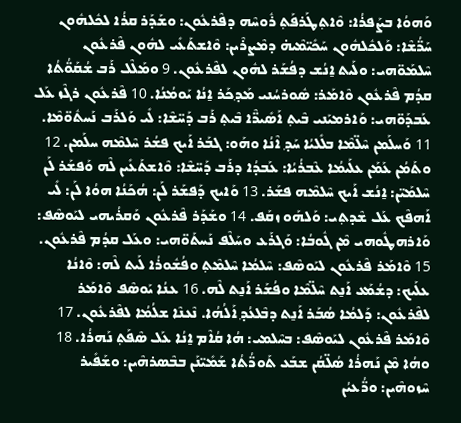ܘܰܗܘܳܐ ܒܨܰܦܪܳܐ: ܘܶܐܬ݂ܛܰܪܦܰܬ݂ ܪܽܘܚܶܗ ܕܦܶܪܥܽܘܢ: ܘܫܰܕܰܪ ܩܪܳܐ ܠܟܽܠܗܽܘܢ ܚܰܖ̈ܳܫܶܐ: ܘܰܠܟܽܠܗܽܘܢ ܚܰܟܺܝ̈ܡܶܝܗ̇ ܕܡܶܨܪܶܝܢ: ܘܶܐܫܬܰܥܺܝ ܠܗܽܘܢ ܦܶܪܥܽܘܢ ܚܶܠܡܰܘ̈ܗܝ: ܘܠܰܝܬ ܐ̱ܢܳܫ ܕܦܳܫܰܪ ܠܗܽܘܢ ܠܦܶܪܥܽܘܢ. 9 ܘܡܰܠܶܠ ܪܰܒ ܫܳܩܰܘ̈ܳܬܳܐ ܩܕܳܡ ܦܶܪܥܽܘܢ ܘܶܐܡܰܪ: ܣܽܘܪܚܳܢܝ ܡܰܕ݂ܟܰܪ ܐ̱ܢܳܐ ܝܰܘܡܳܢܳܐ. 10 ܦܶܪܥܽܘܢ ܪܓܶܙ ܥܰܠ ܥܰܒܕܰܘ̈ܗܝ: ܘܰܐܪܡܝܰܢܝ ܒܶܝܬ݂ ܐܰܣܺܝܖ̈ܶܐ ܒܶܝܬ݂ ܪܰܒ ܕܰܚ̈ܫܶܐ: ܠܺܝ ܘܰܠܪܰܒ ܢܰܚܬܽܘ̈ܡܶܐ. 11 ܘܰܚܠܰܡܢ ܚܶܠ̈ܡܶܐ ܒܠܺܠܝܳܐ ܚܰܕ݂ ܐܶܢܳܐ ܘܗܰܘ: ܓܒܰܪ ܐܰܝܟ ܦܫܳܪ ܚܶܠܡܶܗ ܚܠܰܡܢ. 12 ܘܬܰܡܳܢ ܥܰܡܰܢ ܥܠܰܝܡܳܐ ܥܶܒܪܳܝܳܐ: ܥܰܒܕܳܐ ܕܪܰܒ ܕܰܚ̈ܫܶܐ: ܘܶܐܫܬܰܥܺܝܢ ܠܶܗ ܘܰܦܫܰܪ ܠܰܢ ܚܶܠܡܰܝ̈ܢ: ܐ̱ܢܳܫ ܐܰܝܟ ܚܶܠܡܶܗ ܦܫܰܪ. 13 ܘܰܐܝܟ ܕܰܦܫܰܪ ܠܰܢ: ܗܳܟܰܢܳܐ ܗܘܳܐ ܠܰܢ: ܠܺܝ ܐܰܗܦܶܟ ܥܰܠ ܫܶܕܬ݂ܝ: ܘܰܠܗܰܘ ܙܩܰܦ. 14 ܘܫܰܕܰܪ ܦܶܪܥܽܘܢ ܘܰܩܪܳܝܗܝ ܠܝܰܘܣܶܦ: ܘܰܐܪܗܛܽܘܗܝ ܡܶܢ ܓܽܘܒܳܐ: ܘܰܓܪܰܥ ܘܚܰܠܶܦ ܢܰܚܬܰܘ̈ܗܝ: ܘܥܰܠ ܩܕܳܡ ܦܶܪܥܽܘܢ. 15 ܘܶܐܡܰܪ ܦܶܪܥܽܘܢ ܠܝܰܘܣܶܦ: ܚܶܠܡܳܐ ܚܶܠܡܶܬ݂ ܘܦܳܫܽܘܪܳܐ ܠܰܝܬ ܠܶܗ: ܘܶܐܢܳܐ ܥܠܰܝܟ: ܕܫܳܡܰܥ ܐܰܢ̱ܬ ܚܶܠ̈ܡܶܐ ܘܦܳܫܰܪ ܐܰܢ̱ܬ ܠܶܗ. 16 ܥܢܳܐ ܝܰܘܣܶܦ ܘܶܐܡܰܪ ܠܦܶܪܥܽܘܢ: ܕܰܠܡܳܐ ܣܳܒܰܪ ܐܰܢ̱ܬ ܕܒܶܠܥܳܕ݂ ܐܰ‌ܠܳܗܳܐ. ܢܶܥܢܶܐ ܫܠܳܡܳܐ ܠܦܶܪܥܽܘܢ. 17 ܘܶܐܡܰܪ ܦܶܪܥܽܘܢ ܠܝܰܘܣܶܦ: ܒܚܶܠܡܝ: ܗܳܐ ܩܳܐܶܡ ܐ̱ܢܳܐ ܥܰܠ ܣܶܦܰܬ݂ ܢܰܗܪܳܐ. 18 ܘܗܳܐ ܡܶܢ ܢܰܗܪܳܐ ܣܳܠ̈ܩܳܢ ܫܒܰܥ ܬܰܘܖ̈ܳܬܳܐ ܫܰܡܺܝ̈ܢܰܢ ܒܒܶܣܪܗܶܝܢ: ܘܫܰܦܺܝܪ ܚܶܙܘܗܶܝܢ: ܘܖ̈ܳܥܝܳܢ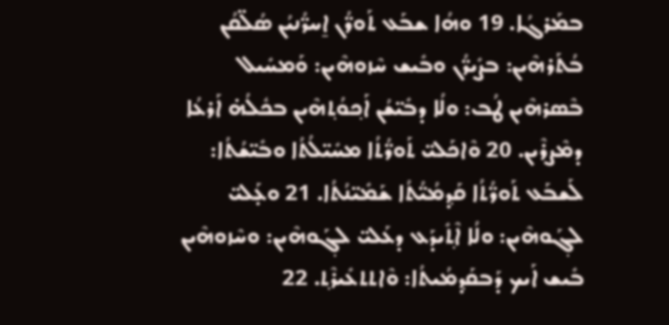ܒܡܰܪܓܳܐ. 19 ܘܗܳܐ ܫܒܰܥ ܬܰܘܖ̈ܳܢ ܐ̱ܚܖ̈ܳܢܝܳܢ ܣܳܠ̈ܩܳܢ ܒܳܬܰܪܗܶܝܢ: ܒܨܺܝܖ̈ܳܢ ܘܒܺܝܫ ܚܶܙܘܗܶܝܢ: ܘܰܡܚܺܝܠ ܒܶܣܪܗܶܝܢ ܛܳܒ: ܘܠܳܐ ܕܒܺܝ̈ܫܳܢ ܐܰܟ݂ܘܳܬ݂ܗܶܝܢ ܒܟܽܠܳܗ̇ ܐܰܪܥܳܐ ܕܡܶܨܪܶܝܢ. 20 ܘܶܐܟܰܠܝ̈ ܬܰܘܖ̈ܳܬܳܐ ܡܚܺܝ̈ܠܳܬܳܐ ܘܒܺܝ̈ܫܳܬܳܐ: ܠܰܫܒܰܥ ܬܰܘܖ̈ܳܬܳܐ ܩܰܕ݂ܡܳܝ̈ܳܬܳܐ ܫܰܡܺܝ̈ܢܳܬܳܐ. 21 ܘܥ̣ܰܠܝ̈ ܠܓ݂ܰܘܗܶܝܢ: ܘܠܳܐ ܐܶܬ݂ܺܝܕܰܥ ܕܥܰܠܝ̈ ܠܓ݂ܰܘܗܶܝܢ: ܘܚܶܙܘܗܶܝܢ ܒܺܝܫ ܐܰܝܟ ܕܰܒܩܰܕ݂ܡܳܝܬܳܐ: ܘܶܐܬܬܥܺܝܪܶܬ݂. 22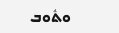ܘܬܽܘܒ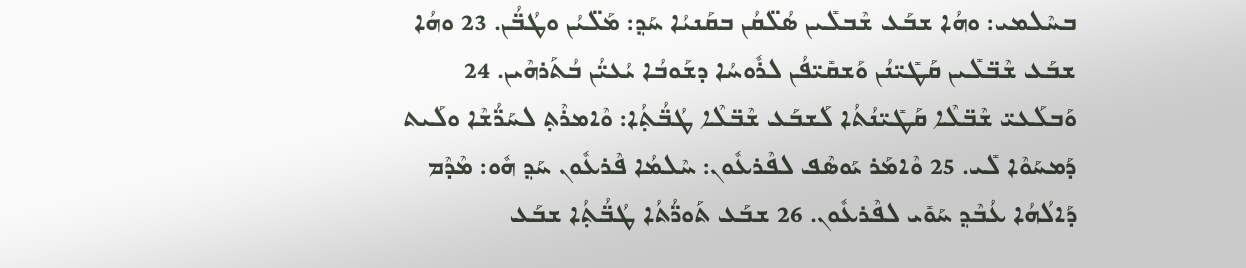ܒܚܶܠܡܝ: ܘܗܳܐ ܫܒܰܥ ܫܶܒܠܺܝܢ ܣܳܠ̈ܩܳܢ ܒܩܰܢܝܳܐ ܚܰܕ݂: ܡܰܠ̈ܝܳܢ ܘܛܳܒ̈ܳܢ. 23 ܘܗܳܐ ܫܒܰܥ ܫܶܒ̈ܠܺܝܢ ܩܰܛܺܝ̈ܢܳܢ ܘܰܫܩܺܝ̈ܦܳܢ ܠܪܽܘܚܳܐ ܕܫܰܘܒܳܐ ܝܳܥܝ̈ܳܢ ܒܳܬܰܪܗܶܝܢ. 24 ܘܰܒܠܰܥܝ̈ ܫܶܒ̈ܠܶܐ ܩܰܛܺܝ̈ܢܳܬܳܐ ܠܰܫܒܰܥ ܫܶܒ̈ܠܶܐ ܛܳܒ̈ܳܬ݂ܳܐ: ܘܶܐܡܪܶܬ݂ ܠܚܰܖ̈ܳܫܶܐ ܘܠܰܝܬ ܕܰܡܚܰܘܶܐ ܠܺܝ. 25 ܘܶܐܡܰܪ ܝܰܘܣܶܦ ܠܦܶܪܥܽܘܢ: ܚܶܠܡܳܐ ܦܶܪܥܽܘܢ ܚܰܕ݂ ܗܽܘ: ܡܶܕܶܡ ܕܰܐ‌ܠܳܗܳܐ ܥܳܒܶܕ݂ ܚܰܘܺܝ ܠܦܶܪܥܽܘܢ. 26 ܫܒܰܥ ܬܰܘܖ̈ܳܬܳܐ ܛܳܒ̈ܳܬ݂ܳܐ ܫܒܰܥ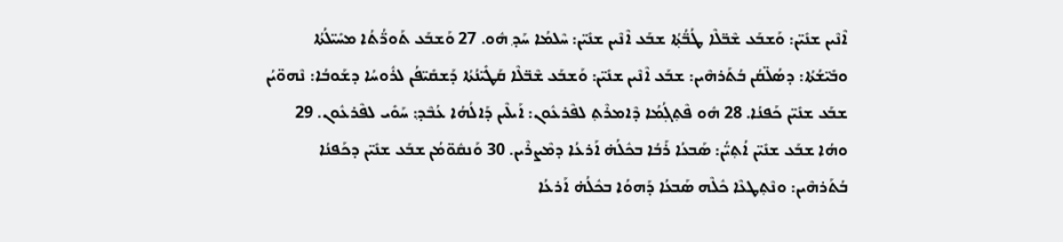ܐܶܢܶܝܢ ܫܢܺܝ̈ܢ: ܘܰܫܒܰܥ ܫܶܒ̈ܠܶܐ ܛܳܒ̈ܳܬ݂ܳܐ ܫܒܰܥ ܐܶܢܶܝܢ ܫܢܺܝ̈ܢ: ܚܶܠܡܳܐ ܚܰܕ݂ ܗܽܘ. 27 ܘܰܫܒܰܥ ܬܰܘܖ̈ܳܬܳܐ ܡܚܺܝ̈ܠܳܬܳܐ ܘܒܺܝ̈ܫܳܬܳܐ: ܕܣܳܠ̈ܩܳܢ ܒܳܬܰܪܗܶܝܢ: ܫܒܰܥ ܐܶܢܶܝܢ ܫܢܺܝ̈ܢ: ܘܰܫܒܰܥ ܫܶܒ̈ܠܶܐ ܩܰܛܺܝ̈ܢܳܬܳܐ ܕܰܫܩܺܝ̈ܦܳܢ ܠܪܽܘܚܳܐ ܕܫܰܘܒܳܐ: ܢܶܗܘ̈ܝܳܢ ܫܒܰܥ ܫܢܺܝ̈ܢ ܟܰܦܢܳܐ. 28 ܗܽܘ ܦܶܬ݂ܓ݂ܳܡܳܐ ܕܶܐܡܪܶܬ݂ ܠܦܶܪܥܽܘܢ: ܐܰܝܠܶܝܢ ܕܰܐ‌ܠܳܗܳܐ ܥܳܒܶܕ݂: ܚܰܘܺܝ ܠܦܶܪܥܽܘܢ. 29 ܘܗܳܐ ܫܒܰܥ ܫܢܺܝ̈ܢ ܐܳܬ݂ܝ̈ܳܢ: ܣܰܒܥܳܐ ܪܰܒܳܐ ܒܟܽܠܳܗ̇ ܐܰܪܥܳܐ ܕܡܶܨܪܶܝܢ. 30 ܘܰܢܩܽܘ̈ܡܳܢ ܫܒܰܥ ܫܢܺܝ̈ܢ ܕܟܰܦܢܳܐ ܒܳܬܰܪܗܶܝܢ: ܘܢܶܬ݂ܛܥܶܐ ܟܽܠܶܗ ܣܰܒܥܳܐ ܕܰܗܘܳܐ ܒܟܽܠܳܗ̇ ܐܰܪܥܳܐ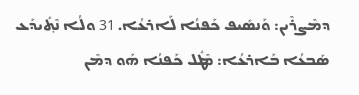ܕܡܶܨܪܶܝܢ: ܘܰܢܣܺܝܦ ܟܰܦܢܳܐ ܠܰܐܪܥܳܐ. 31 ܘܠܳܐ ܢܶܬ݂ܺܝܕܰܥ ܣܰܒܥܳܐ ܒܰܐܪܥܳܐ: ܡܶܛܽܠ ܟܰܦܢܳܐ ܗܰܘ ܕܡܶܢ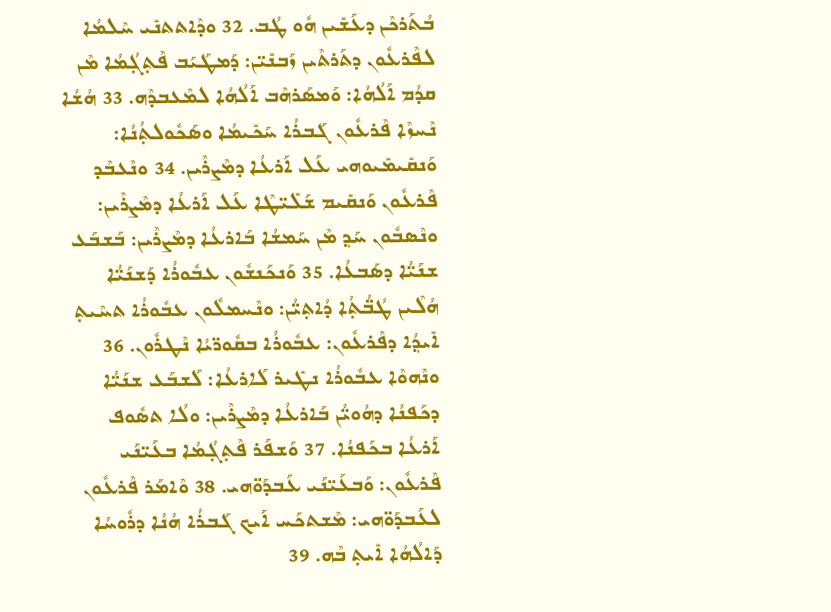ܒܳܬܰܪܟܶܢ ܕܥܰܫܺܝܢ ܗܽܘ ܛܳܒ. 32 ܘܕܶܐܬܬܢܺܝ ܚܶܠܡܳܐ ܠܦܶܪܥܽܘܢ ܕܬܰܪܬܶܝܢ ܙܰܒܢܺܝ̈ܢ: ܕܰܡܛܰܝܰܒ ܦܶܬ݂ܓ݂ܳܡܳܐ ܡܶܢ ܩܕܳܡ ܐܰ‌ܠܳܗܳܐ: ܘܰܡܣܰܪܗܶܒ ܐܰ‌ܠܳܗܳܐ ܠܡܶܥܒܕܶܗ. 33 ܗܳܫܳܐ ܢܶܚܙܶܐ ܦܶܪܥܽܘܢ ܓܰܒܪܳܐ ܚܰܟܺܝܡܳܐ ܘܣܰܟܽܘܠܬ݂ܳܢܳܐ: ܘܰܢܩܺܝܡܺܝܘܗܝ ܥܰܠ ܐܰܪܥܳܐ ܕܡܶܨܪܶܝܢ. 34 ܘܢܶܥܒܶܕ ܦܶܪܥܽܘܢ ܘܰܢܩܺܝܡ ܫܰܠܺܝ̈ܛܶܐ ܥܰܠ ܐܰܪܥܳܐ ܕܡܶܨܪܶܝܢ: ܘܢܶܣܒܽܘܢ ܚܰܕ݂ ܡܶܢ ܚܰܡܫܳܐ ܒܰܐܪܥܳܐ ܕܡܶܨܪܶܝܢ: ܒܰܫܒܰܥ ܫܢܰܝ̈ܳܐ ܕܣܰܒܥܳܐ. 35 ܘܰܢܟܰܢܫܽܘܢ ܥܒܽܘܪܳܐ ܕܰܫܢܰܝ̈ܳܐ ܗܳܠܶܝܢ ܛܳܒ̈ܳܬ݂ܳܐ ܕܳܐܬ݂ܝ̈ܳܢ: ܘܢܶܚܡܠܽܘܢ ܥܒܽܘܪܳܐ ܬܚܶܝܬ݂ ܐܺܝܕ݂ܳܐ ܕܦܶܪܥܽܘܢ: ܥܒܽܘܪܳܐ ܒܩܽܘܖ̈ܝܳܐ ܢܶܛܪܽܘܢ. 36 ܘܢܶܗܘܶܐ ܥܒܽܘܪܳܐ ܢܛܺܝܪ ܠܰܐܪܥܳܐ: ܠܰܫܒܰܥ ܫܢܰܝ̈ܳܐ ܕܟܰܦܢܳܐ ܕܗܳܘܝ̈ܳܢ ܒܰܐܪܥܳܐ ܕܡܶܨܪܶܝܢ: ܘܠܳܐ ܬܣܽܘܦ ܐܰܪܥܳܐ ܒܟܰܦܢܳܐ. 37 ܘܰܫܦܰܪ ܦܶܬ݂ܓ݂ܳܡܳܐ ܒܥܰܝ̈ܢܰܝ ܦܶܪܥܽܘܢ: ܘܰܒܥܰܝ̈ܢܰܝ ܥܰܒܕܰܘ̈ܗܝ. 38 ܘܶܐܡܰܪ ܦܶܪܥܽܘܢ ܠܥܰܒܕܰܘ̈ܗܝ: ܡܶܫܬܟܰܚ ܐܰܝܟ ܓܰܒܪܳܐ ܗܳܢܳܐ ܕܪܽܘܚܳܐ ܕܰܐ‌ܠܳܗܳܐ ܐܺܝܬ݂ ܒܶܗ. 39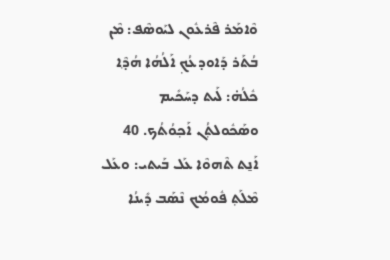ܘܶܐܡܰܪ ܦܶܪܥܽܘܢ ܠܝܰܘܣܶܦ: ܡܶܢ ܒܳܬܰܪ ܕܰܐܘܕܥܳܟ݂ ܐܰ‌ܠܳܗܳܐ ܗܳܕ݂ܶܐ ܟܽܠܳܗ̇: ܠܰܝܬ ܕܚܰܟܺܝܡ ܘܣܰܟܽܘܠܬ݂ܳܢ ܐܰܟ݂ܘܳܬܳܟ. 40 ܐܰܢ̱ܬ ܬܶܗܘܶܐ ܥܰܠ ܒܰܝܬܝ: ܘܥܰܠ ܡܶܠܰܬ݂ ܦܽܘܡܳܟ ܢܶܣܰܒ ܕܺܝܢܳܐ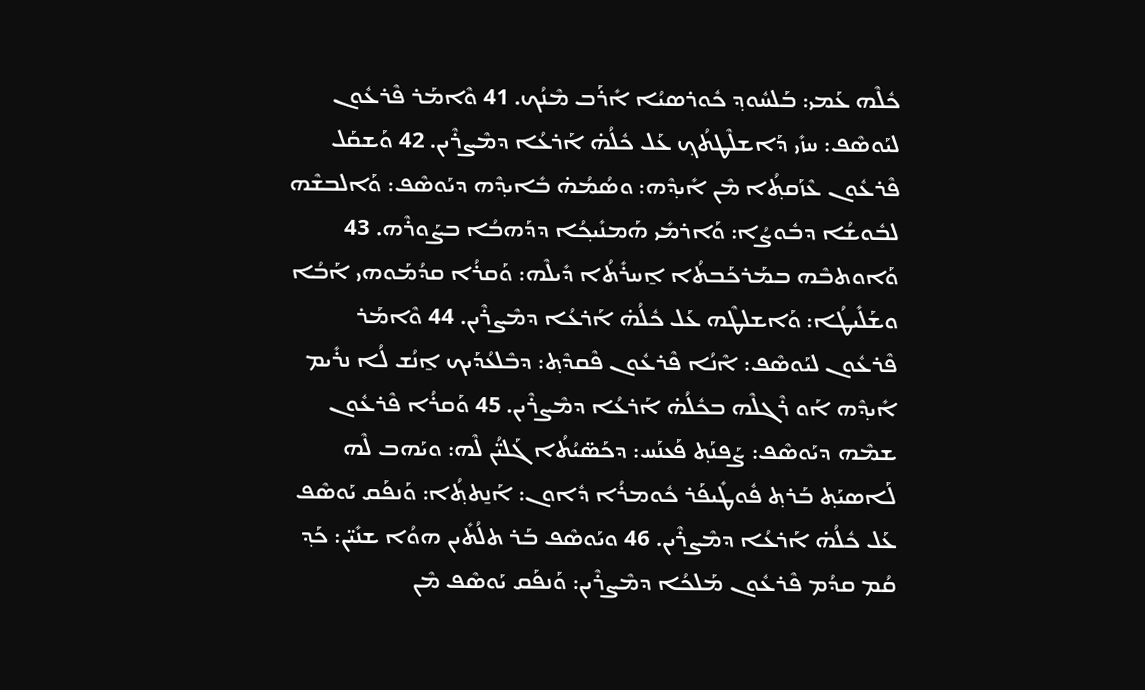ܟܽܠܶܗ ܥܰܡܝ: ܒܰܠܚܽܘܕ݂ ܟܽܘܪܣܝܳܐ ܐܺܪܰܒ ܡܶܢܳܟ. 41 ܘܶܐܡܰܪ ܦܶܪܥܽܘܢ ܠܝܰܘܣܶܦ: ܚܙܺܝ ܕܰܐܫܠܶܛܬܳܟ݂ ܥܰܠ ܟܽܠܳܗ̇ ܐܰܪܥܳܐ ܕܡܶܨܪܶܝܢ. 42 ܘܰܫܩܰܠ ܦܶܪܥܽܘܢ ܥܶܙܰܩܬ݂ܳܐ ܡܶܢ ܐܺܝܕ݂ܶܗ: ܘܣܳܡܳܗ̇ ܒܺܐܝܕ݂ܶܗ ܕܝܰܘܣܶܦ: ܘܰܐܠܒܫܶܗ ܠܒܽܘܫܳܐ ܕܒܽܘܨܳܐ: ܘܰܐܪܡܺܝ ܗܰܡܢܺܝܟ݂ܳܐ ܕܕܰܗܒܳܐ ܒܨܰܘܪܶܗ. 43 ܘܰܐܘܬܒܶܗ ܒܡܰܪܟܰܒܬܳܐ ܐ̱ܚܪܺܬܳܐ ܕܺܝܠܶܗ: ܘܰܩܪܳܐ ܩܕܳܡܰܘܗܝ ܐܰܒܳܐ ܘܫܰܠܺܝܛܳܐ: ܘܰܐܫܠܛܶܗ ܥܰܠ ܟܽܠܳܗ̇ ܐܰܪܥܳܐ ܕܡܶܨܪܶܝܢ. 44 ܘܶܐܡܰܪ ܦܶܪܥܽܘܢ ܠܝܰܘܣܶܦ: ܐܶܢܳܐ ܦܶܪܥܽܘܢ ܦܶܩܕܶܬ݂: ܕܒܶܠܥܳܕܰܝܟ ܐ̱ܢܳܫ ܠܳܐ ܢܪܺܝܡ ܐܺܝܕ݂ܶܗ ܐܰܘ ܪܶܓܠܶܗ ܒܟܽܠܳܗ̇ ܐܰܪܥܳܐ ܕܡܶܨܪܶܝܢ. 45 ܘܰܩܪܳܐ ܦܶܪܥܽܘܢ ܫܡܶܗ ܕܝܰܘܣܶܦ: ܨܰܦܢܰܬ݂ ܦܰܥܢܰܚ: ܕܟܰܣ̈ܝܳܬܳܐ ܓܰܠܝ̈ܳܢ ܠܶܗ: ܘܝܰܗܒ ܠܶܗ ܠܰܐܣܝܰܬ݂ ܒܰܪܬ݂ ܦܽܘܛܺܝܦܰܪ ܟܽܘܡܪܳܐ ܕܽܐܘܢ: ܐܰܢ̱ܬܬ݂ܳܐ: ܘܰܢܦܰܩ ܝܰܘܣܶܦ ܥܰܠ ܟܽܠܳܗ̇ ܐܰܪܥܳܐ ܕܡܶܨܪܶܝܢ. 46 ܘܝܰܘܣܶܦ ܒܰܪ ܬܠܳܬܺܝܢ ܗܘܳܐ ܫܢܺܝ̈ܢ: ܟܰܕ݂ ܩܳܡ ܩܕܳܡ ܦܶܪܥܽܘܢ ܡܰܠܟܳܐ ܕܡܶܨܪܶܝܢ: ܘܰܢܦܰܩ ܝܰܘܣܶܦ ܡܶܢ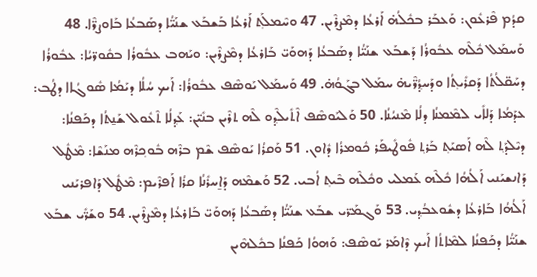ܩܕܳܡ ܦܶܪܥܽܘܢ: ܘܰܥܒܰܪ ܒܟܽܠܳܗ̇ ܐܰܪܥܳܐ ܕܡܶܨܪܶܝܢ. 47 ܘܚܶܡܠܰܬ݂ ܐܰܪܥܳܐ ܒܰܫܒܰܥ ܫܢܰܝ̈ܳܐ ܕܣܰܒܥܳܐ ܒܰܐܘܨܖ̈ܶܐ. 48 ܘܰܚܡܰܠ ܟܽܠܶܗ ܥܒܽܘܪܳܐ ܕܰܫܒܰܥ ܫܢܰܝ̈ܳܐ ܕܣܰܒܥܳܐ ܕܰܗܘܰܝ̈ ܒܰܐܪܥܳܐ ܕܡܶܨܪܶܝܢ: ܘܝܰܗܒ ܥܒܽܘܪܳܐ ܒܩܽܘܖ̈ܝܳܐ: ܥܒܽܘܪܳܐ ܕܚܰܩ̈ܠܳܬܳܐ ܕܰܩܪܺܝܬ݂ܳܐ ܘܕܰܚܕ݂ܳܖ̈ܶܝܗ̇ ܚܡܰܠ ܒܓܰܘܳܗ̇. 49 ܘܰܚܡܰܠ ܝܰܘܣܶܦ ܥܒܽܘܪܳܐ: ܐܰܝܟ ܚܳܠܳܐ ܕܝܰܡܳܐ ܣܽܘܓܳܐܐ ܕܛܳܒ: ܥܕܰܡܳܐ ܕܰܠܐܺܝ ܠܡܶܡܢܳܐ ܕܠܳܐ ܡܶܢܝܳܢܳܐ. 50 ܘܰܠܝܰܘܣܶܦ ܐܶܬܺܝܠܶܕ݂ܘ ܠܶܗ ܬܪܶܝܢ ܒܢܺܝ̈ܢ: ܥܰܕ݂ܠܳܐ ܬܶܥܽܘܠ ܫܰܢ̱ܬܳܐ ܕܟܰܦܢܳܐ: ܕܝܶܠܕܰܬ݂ ܠܶܗ ܐܰܣܝܰܬ݂ ܒܰܪܬ݂ ܦܽܘܛܺܝܦܰܪ ܟܽܘܡܪܳܐ ܕܽܐܘܢ. 51 ܘܰܩܪܳܐ ܝܰܘܣܶܦ ܫܶܡ ܒܪܶܗ ܒܽܘܟ݂ܪܶܗ ܡܢܰܫܶܐ: ܡܶܛܽܠ ܕܰܐܢܫܝܰܢܝ ܐܰ‌ܠܳܗܳܐ ܟܽܠܶܗ ܥܰܡܠܝ ܘܟܽܠܶܗ ܒܶܝܬ݂ ܐܳܒܝ. 52 ܘܰܫܡܶܗ ܕܰܐ̱ܚܪܺܢܳܐ ܩܪܳܐ ܐܰܦܪܶܝܡ: ܡܶܛܽܠ ܕܰܐܦܪܝܰܢܝ ܐܰ‌ܠܳܗܳܐ ܒܰܐܪܥܳܐ ܕܫܽܘܥܒܳܕ݂ܝ. 53 ܘܰܓܡܰܖ̈ܝ ܫܒܰܥ ܫܢܰܝ̈ܳܐ ܕܣܰܒܥܳܐ ܕܰܗܘܰܝ̈ ܒܰܐܪܥܳܐ ܕܡܶܨܪܶܝܢ. 54 ܘܫܰܖ̈ܺܝ ܫܒܰܥ ܫܢܰܝ̈ܳܐ ܕܟܰܦܢܳܐ ܠܡܶܐܬܳܐ ܐܰܝܟ ܕܶܐܡܰܪ ܝܰܘܣܶܦ: ܘܰܗܘܳܐ ܟܰܦܢܳܐ ܒܟܽܠܗܶܝܢ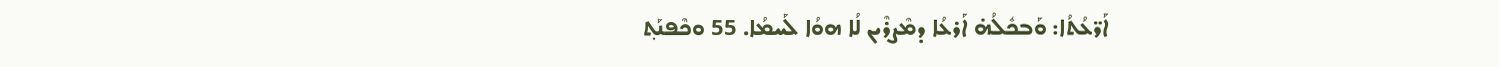ܐܰܖ̈ܥܳܬܳܐ: ܘܰܒܟܽܠܳܗ̇ ܐܰܪܥܳܐ ܕܡܶܨܪܶܝܢ ܠܳܐ ܗܘܳܐ ܠܰܚܡܳܐ. 55 ܘܟܶܦܢܰܬ݂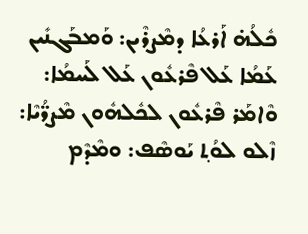ܟܽܠܳܗ̇ ܐܰܪܥܳܐ ܕܡܶܨܪܶܝܢ: ܘܰܡܒܰܓܢܺܝܢ ܥܰܡܳܐ ܥܰܠ ܦܶܪܥܽܘܢ ܥܰܠ ܠܰܚܡܳܐ: ܘܶܐܡܰܪ ܦܶܪܥܽܘܢ ܠܟܽܠܗܽܘܢ ܡܶܨܖ̈ܳܝܶܐ: ܙܶܠܘ ܠܘܳܬ݂ ܝܰܘܣܶܦ: ܘܡܶܕܶܡ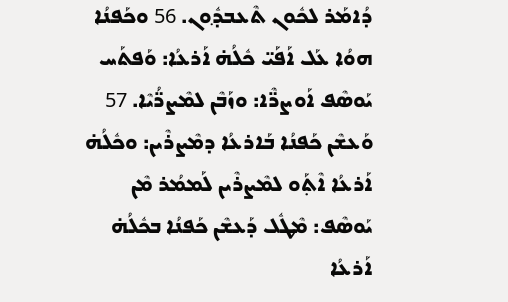ܕܳܐܡܰܪ ܠܟܽܘܢ ܬܶܥܒܕ݂ܽܘܢ. 56 ܘܟܰܦܢܳܐ ܗܘܳܐ ܥܰܠ ܐܰܦܰܝ̈ ܟܽܠܳܗ̇ ܐܰܪܥܳܐ: ܘܰܦܬܰܚ ܝܰܘܣܶܦ ܐܰܘܨܖ̈ܶܐ: ܘܙܰܒܶܢ ܠܡܶܨܖ̈ܳܝܶܐ. 57 ܘܰܥܫܶܢ ܟܰܦܢܳܐ ܒܰܐܪܥܳܐ ܕܡܶܨܪܶܝܢ: ܘܟܽܠܳܗ̇ ܐܰܪܥܳܐ ܐܶܬ݂ܰܘ ܠܡܶܨܪܶܝܢ ܠܰܡܡܳܪ ܡܶܢ ܝܰܘܣܶܦ: ܡܶܛܽܠ ܕܰܥܫܶܢ ܟܰܦܢܳܐ ܒܟܽܠܳܗ̇ ܐܰܪܥܳܐ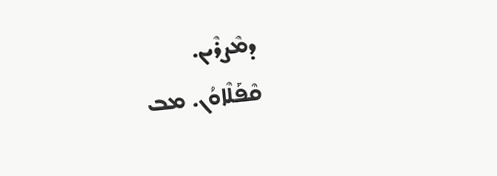ܕܡܶܨܪܶܝܢ.
ܩܶܦܰܠܶܐܘܳܢ. ܡܒ